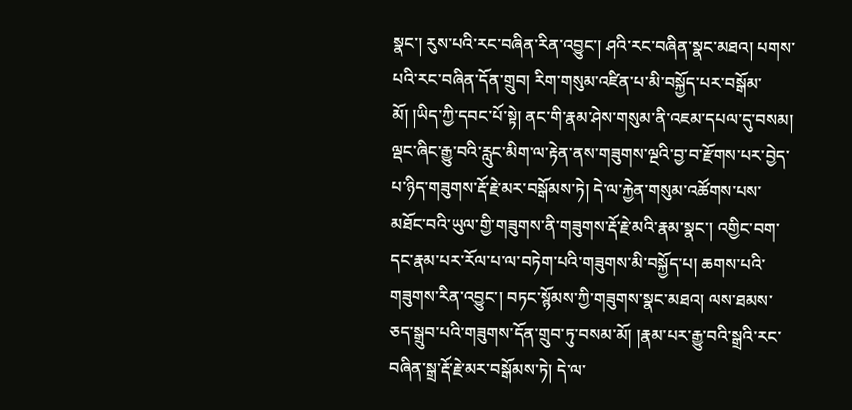སྣང་། རུས་པའི་རང་བཞིན་རིན་འབྱུང་། ཤའི་རང་བཞིན་སྣང་མཐའ། པགས་པའི་རང་བཞིན་དོན་གྲུབ། རིག་གསུམ་འཛིན་པ་མི་བསྐྱོད་པར་བསྒོམ་མོ། །ཡིད་ཀྱི་དབང་པོ་སྟེ། ནང་གི་རྣམ་ཤེས་གསུམ་ནི་འཇམ་དཔལ་དུ་བསམ། ལྡང་ཞིང་རྒྱུ་བའི་རླུང་མིག་ལ་རྟེན་ནས་གཟུགས་ལྔའི་བྱ་བ་རྫོགས་པར་བྱེད་པ་ཉིད་གཟུགས་རྡོ་རྗེ་མར་བསྒོམས་ཏེ། དེ་ལ་རྐྱེན་གསུམ་འཚོགས་པས་མཐོང་བའི་ཡུལ་གྱི་གཟུགས་ནི་གཟུགས་རྡོ་རྗེ་མའི་རྣམ་སྣང་། འགྱིང་བག་དང་རྣམ་པར་རོལ་པ་ལ་བཏེག་པའི་གཟུགས་མི་བསྐྱོད་པ། ཆགས་པའི་གཟུགས་རིན་འབྱུང་། བཏང་སྙོམས་ཀྱི་གཟུགས་སྣང་མཐའ། ལས་ཐམས་ཅད་སྒྲུབ་པའི་གཟུགས་དོན་གྲུབ་ཏུ་བསམ་མོ། །རྣམ་པར་རྒྱུ་བའི་སྒྲའི་རང་བཞིན་སྒྲ་རྡོ་རྗེ་མར་བསྒོམས་ཏེ། དེ་ལ་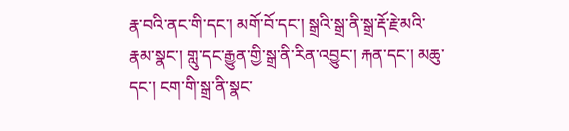རྣ་བའི་ནང་གི་དང་། མགོ་བོ་དང་། སྒྲའི་སྒྲ་ནི་སྒྲ་རྡོ་རྗེ་མའི་རྣམ་སྣང་། གླུ་དང་རྒྱུན་གྱི་སྒྲ་ནི་རིན་འབྱུང་། རྐན་དང་། མཆུ་དང་། ངག་གི་སྒྲ་ནི་སྣང་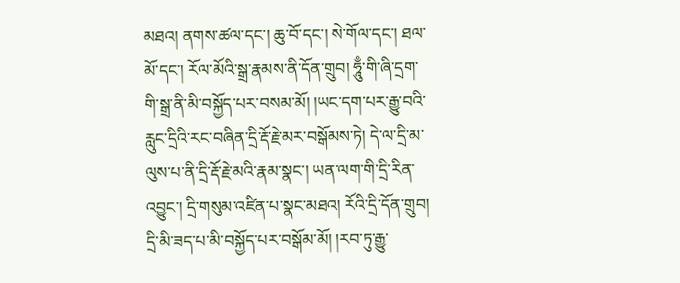མཐའ། ནགས་ཚལ་དང་། ཆུ་བོ་དང་། སེ་གོལ་དང་། ཐལ་མོ་དང་། རོལ་མོའི་སྒྲ་རྣམས་ནི་དོན་གྲུབ། ཧཱུྃ་གི་ཞི་དྲག་གི་སྒྲ་ནི་མི་བསྐྱོད་པར་བསམ་མོ། །ཡང་དག་པར་རྒྱུ་བའི་རླུང་དྲིའི་རང་བཞིན་དྲི་རྡོ་རྗེ་མར་བསྒོམས་ཏེ། དེ་ལ་དྲི་མ་ལུས་པ་ནི་དྲི་རྡོ་རྗེ་མའི་རྣམ་སྣང་། ཡན་ལག་གི་དྲི་རིན་འབྱུང་། དྲི་གསུམ་འཛིན་པ་སྣང་མཐའ། རོའི་དྲི་དོན་གྲུབ། དྲི་མི་ཟད་པ་མི་བསྐྱོད་པར་བསྒོམ་མོ། །རབ་ཏུ་རྒྱུ་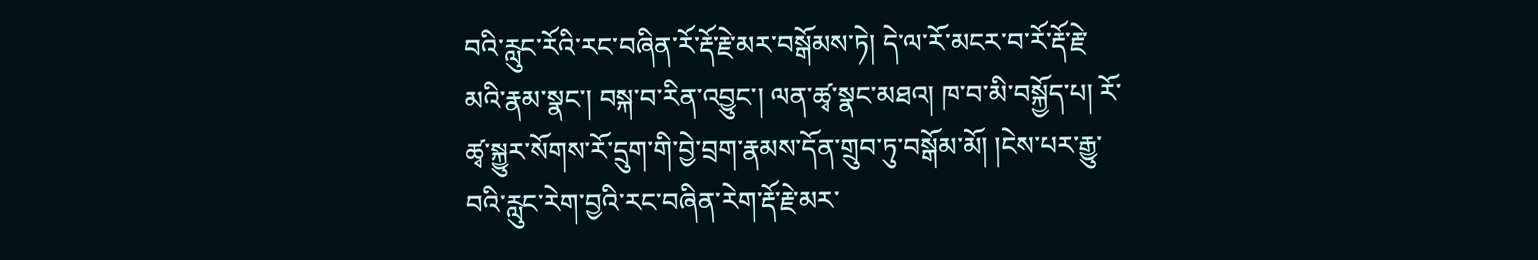བའི་རླུང་རོའི་རང་བཞིན་རོ་རྡོ་རྗེ་མར་བསྒོམས་ཏེ། དེ་ལ་རོ་མངར་བ་རོ་རྡོ་རྗེ་མའི་རྣམ་སྣང་། བསྐ་བ་རིན་འབྱུང་། ལན་ཚྭ་སྣང་མཐའ། ཁ་བ་མི་བསྐྱོད་པ། རོ་ཚྭ་སྐྱུར་སོགས་རོ་དྲུག་གི་བྱེ་བྲག་རྣམས་དོན་གྲུབ་ཏུ་བསྒོམ་མོ། །ངེས་པར་རྒྱུ་བའི་རླུང་རེག་བྱའི་རང་བཞིན་རེག་རྡོ་རྗེ་མར་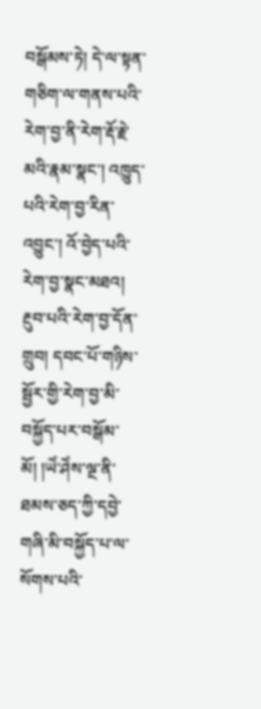བསྒོམས་ཏེ། དེ་ལ་སྟན་གཅིག་ལ་གནས་པའི་རེག་བྱ་ནི་རེག་རྡོ་རྗེ་མའི་རྣམ་སྣང་། འཁྱུད་པའི་རེག་བྱ་རིན་འབྱུང་། འོ་བྱེད་པའི་རེག་བྱ་སྣང་མཐའ། རྔུབ་པའི་རེག་བྱ་དོན་གྲུབ། དབང་པོ་གཉིས་སྦྱོར་གྱི་རེག་བྱ་མི་བསྐྱོད་པར་བསྒོམ་མོ། །ཡེཾ་ཤེཾས་ལྔ་ནི་ཐམས་ཅད་ཀྱི་དབྱེ་གཞི་མི་བསྐྱོད་པ་ལ་སོགས་པའི་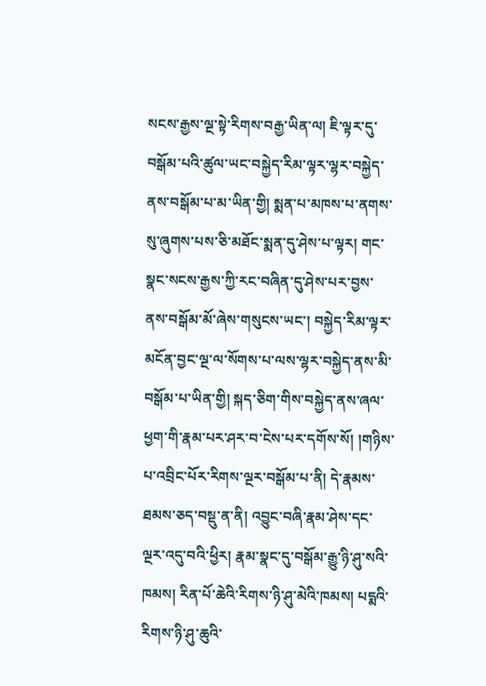སངས་རྒྱས་ལྔ་སྟེ་རིགས་བརྒྱ་ཡིན་ལ། ཇི་ལྟར་དུ་བསྒོམ་པའི་ཚུལ་ཡང་བསྐྱེད་རིམ་ལྟར་ལྷར་བསྐྱེད་ནས་བསྒོམ་པ་མ་ཡིན་གྱི། སྨན་པ་མཁས་པ་ནགས་སུ་ཞུགས་པས་ཅི་མཐོང་སྨན་དུ་ཤེས་པ་ལྟར། གང་སྣང་སངས་རྒྱས་ཀྱི་རང་བཞིན་དུ་ཤེས་པར་བྱས་ནས་བསྒོམ་མོ་ཞེས་གསུངས་ཡང་། བསྐྱེད་རིམ་ལྟར་མངོན་བྱང་ལྔ་ལ་སོགས་པ་ལས་ལྷར་བསྐྱེད་ནས་མི་བསྒོམ་པ་ཡིན་གྱི། སྐད་ཅིག་གིས་བསྐྱེད་ནས་ཞལ་ཕྱག་གི་རྣམ་པར་ཤར་བ་ངེས་པར་དགོས་སོ། །གཉིས་པ་འབྲིང་པོར་རིགས་ལྔར་བསྒོམ་པ་ནི། དེ་རྣམས་ཐམས་ཅད་བསྡུ་ན་ནི། འབྱུང་བཞི་རྣམ་ཤེས་དང་ལྔར་འདུ་བའི་ཕྱིར། རྣམ་སྣང་དུ་བསྒོམ་རྒྱུ་ཉི་ཤུ་སའི་ཁམས། རིན་པོ་ཆེའི་རིགས་ཉི་ཤུ་མེའི་ཁམས། པདྨའི་རིགས་ཉི་ཤུ་ཆུའི་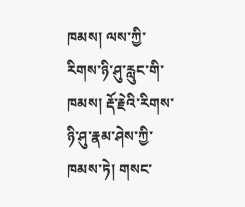ཁམས། ལས་ཀྱི་རིགས་ཉི་ཤུ་རླུང་གི་ཁམས། རྡོ་རྗེའི་རིགས་ཉི་ཤུ་རྣམ་ཤེས་ཀྱི་ཁམས་ཏེ། གསང་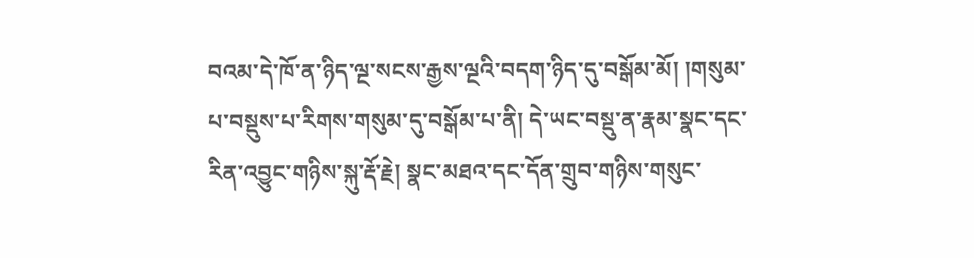བའམ་དེ་ཁོ་ན་ཉིད་ལྔ་སངས་རྒྱས་ལྔའི་བདག་ཉིད་དུ་བསྒོམ་མོ། །གསུམ་པ་བསྡུས་པ་རིགས་གསུམ་དུ་བསྒོམ་པ་ནི། དེ་ཡང་བསྡུ་ན་རྣམ་སྣང་དང་རིན་འབྱུང་གཉིས་སྐུ་རྡོ་རྗེ། སྣང་མཐའ་དང་དོན་གྲུབ་གཉིས་གསུང་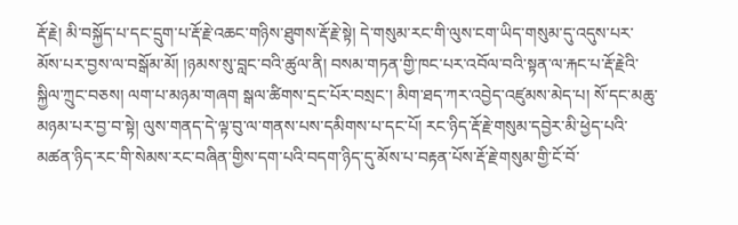རྡོ་རྗེ། མི་བསྐྱོད་པ་དང་དྲུག་པ་རྡོ་རྗེ་འཆང་གཉིས་ཐུགས་རྡོ་རྗེ་སྟེ། དེ་གསུམ་རང་གི་ལུས་ངག་ཡིད་གསུམ་དུ་འདུས་པར་མོས་པར་བྱས་ལ་བསྒོམ་མོ། །ཉམས་སུ་བླང་བའི་ཚུལ་ནི། བསམ་གཏན་གྱི་ཁང་པར་འབོལ་བའི་སྟན་ལ་རྐང་པ་རྡོ་རྗེའི་སྐྱིལ་ཀྲུང་བཅས། ལག་པ་མཉམ་གཞག སྒལ་ཚིགས་དྲང་པོར་བསྲང་། མིག་ཐད་ཀར་འབྱེད་འཛུམས་མེད་པ། སོ་དང་མཆུ་མཉམ་པར་བྱ་བ་སྟེ། ལུས་གནད་དེ་ལྟ་བུ་ལ་གནས་པས་དམིགས་པ་དང་པོ། རང་ཉིད་རྡོ་རྗེ་གསུམ་དབྱེར་མི་ཕྱེད་པའི་མཚན་ཉིད་རང་གི་སེམས་རང་བཞིན་གྱིས་དག་པའི་བདག་ཉིད་དུ་མོས་པ་བརྟན་པོས་རྡོ་རྗེ་གསུམ་གྱི་ངོ་བོ་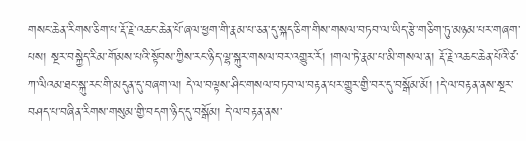གསང་ཆེན་རིགས་ཅིག་པ་རྡོ་རྗེ་འཆང་ཆེན་པོ་ཞལ་ཕྱག་གི་རྣམ་པ་ཅན་དུ་སྐད་ཅིག་གིས་གསལ་བཏབ་ལ་ཡིད་རྩེ་གཅིག་ཏུ་མཉམ་པར་གཞག་པས། སྔར་བསྐྱེད་རིམ་གོམས་པའི་སྟོབས་ཀྱིས་རང་ཉིད་ལྷ་སྐུར་གསལ་བར་འགྱུར་རོ། །གལ་ཏེ་རྣམ་པ་མི་གསལ་ན། རྡོ་རྗེ་འཆང་ཆེན་པོའི་ཙ་ཀ་ལིའམ་ཐང་སྐུ་རང་གི་མདུན་དུ་བཞག་ལ། དེ་ལ་བལྟས་ཤིང་གསལ་བཏབ་ལ་བརྟན་པར་གྱུར་གྱི་བར་དུ་བསྒོམ་མོ། །དེ་ལ་བརྟན་ནས་སྔར་བཤད་པ་བཞིན་རིགས་གསུམ་གྱི་བདག་ཉིད་དུ་བསྒོམ། དེ་ལ་བརྟན་ནས་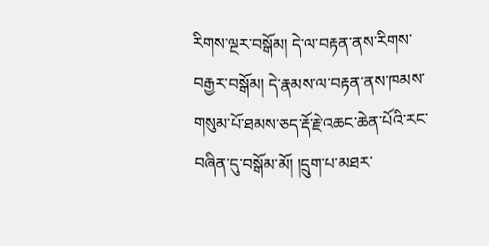རིགས་ལྔར་བསྒོམ། དེ་ལ་བརྟན་ནས་རིགས་བརྒྱར་བསྒོམ། དེ་རྣམས་ལ་བརྟན་ནས་ཁམས་གསུམ་པོ་ཐམས་ཅད་རྡོ་རྗེ་འཆང་ཆེན་པོའི་རང་བཞིན་དུ་བསྒོམ་མོ། །དྲུག་པ་མཐར་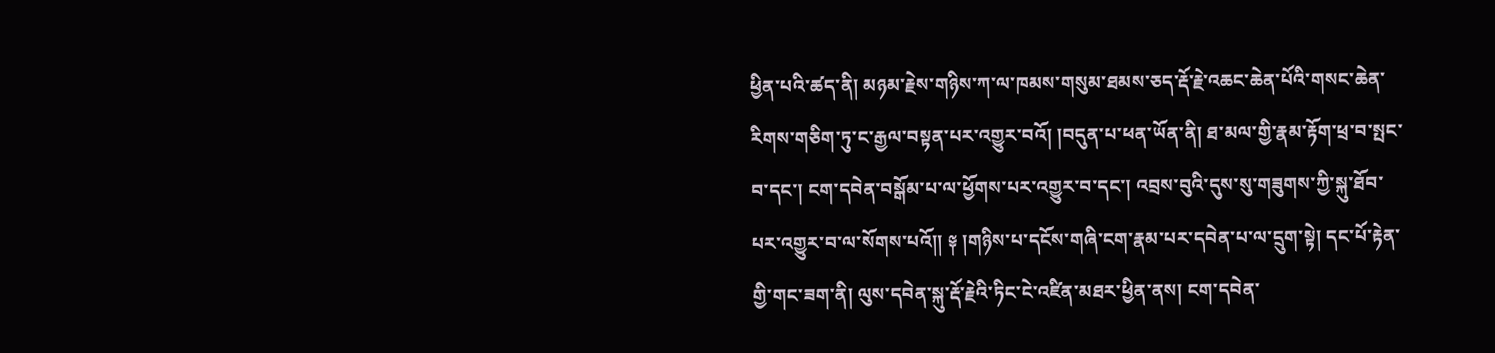ཕྱིན་པའི་ཚད་ནི། མཉམ་རྗེས་གཉིས་ཀ་ལ་ཁམས་གསུམ་ཐམས་ཅད་རྡོ་རྗེ་འཆང་ཆེན་པོའི་གསང་ཆེན་རིགས་གཅིག་ཏུ་ང་རྒྱལ་བསྟན་པར་འགྱུར་བའོ། །བདུན་པ་ཕན་ཡོན་ནི། ཐ་མལ་གྱི་རྣམ་རྟོག་ཕྲ་བ་སྤང་བ་དང་། ངག་དབེན་བསྒོམ་པ་ལ་ཕྱོགས་པར་འགྱུར་བ་དང་། འབྲས་བུའི་དུས་སུ་གཟུགས་ཀྱི་སྐུ་ཐོབ་པར་འགྱུར་བ་ལ་སོགས་པའོ།། ༈ །གཉིས་པ་དངོས་གཞི་ངག་རྣམ་པར་དབེན་པ་ལ་དྲུག་སྟེ། དང་པོ་རྟེན་གྱི་གང་ཟག་ནི། ལུས་དབེན་སྐུ་རྡོ་རྗེའི་ཏིང་ངེ་འཛིན་མཐར་ཕྱིན་ནས། ངག་དབེན་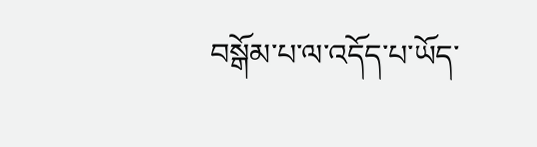བསྒོམ་པ་ལ་འདོད་པ་ཡོད་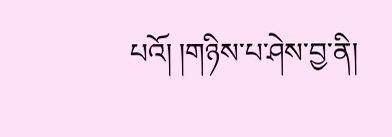པའོ། །གཉིས་པ་ཤེས་བྱ་ནི།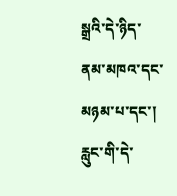སྒྲའི་དེ་ཉིད་ནམ་མཁའ་དང་མཉམ་པ་དང་། རླུང་གི་དེ་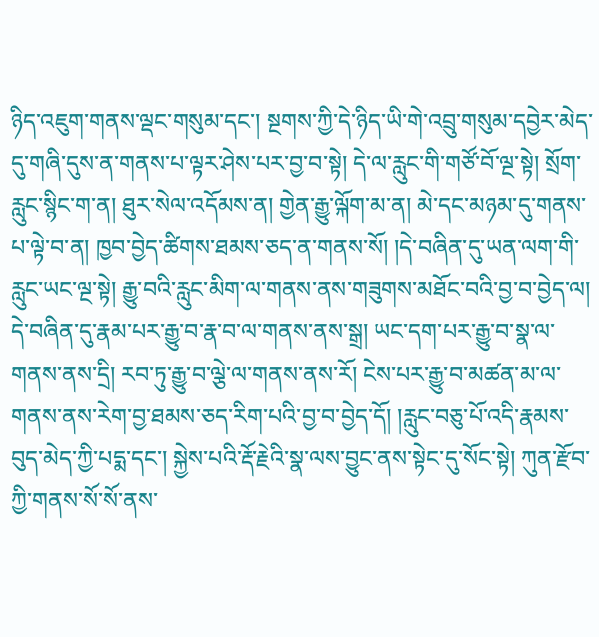ཉིད་འཇུག་གནས་ལྡང་གསུམ་དང་། སྔགས་ཀྱི་དེ་ཉིད་ཡི་གེ་འབྲུ་གསུམ་དབྱེར་མེད་དུ་གཞི་དུས་ན་གནས་པ་ལྟར་ཤེས་པར་བྱ་བ་སྟེ། དེ་ལ་རླུང་གི་གཙོ་བོ་ལྔ་སྟེ། སྲོག་རླུང་སྙིང་ག་ན། ཐུར་སེལ་འདོམས་ན། གྱེན་རྒྱུ་ལྐོག་མ་ན། མེ་དང་མཉམ་དུ་གནས་པ་ལྟེ་བ་ན། ཁྱབ་བྱེད་ཚིགས་ཐམས་ཅད་ན་གནས་སོ། །དེ་བཞིན་དུ་ཡན་ལག་གི་རླུང་ཡང་ལྔ་སྟེ། རྒྱུ་བའི་རླུང་མིག་ལ་གནས་ནས་གཟུགས་མཐོང་བའི་བྱ་བ་བྱེད་ལ། དེ་བཞིན་དུ་རྣམ་པར་རྒྱུ་བ་རྣ་བ་ལ་གནས་ནས་སྒྲ། ཡང་དག་པར་རྒྱུ་བ་སྣ་ལ་གནས་ནས་དྲི། རབ་ཏུ་རྒྱུ་བ་ལྕེ་ལ་གནས་ནས་རོ། ངེས་པར་རྒྱུ་བ་མཚན་མ་ལ་གནས་ནས་རེག་བྱ་ཐམས་ཅད་རིག་པའི་བྱ་བ་བྱེད་དོ། །རླུང་བཅུ་པོ་འདི་རྣམས་བུད་མེད་ཀྱི་པདྨ་དང་། སྐྱེས་པའི་རྡོ་རྗེའི་སྣ་ལས་བྱུང་ནས་སྟེང་དུ་སོང་སྟེ། ཀུན་རྫོབ་ཀྱི་གནས་སོ་སོ་ནས་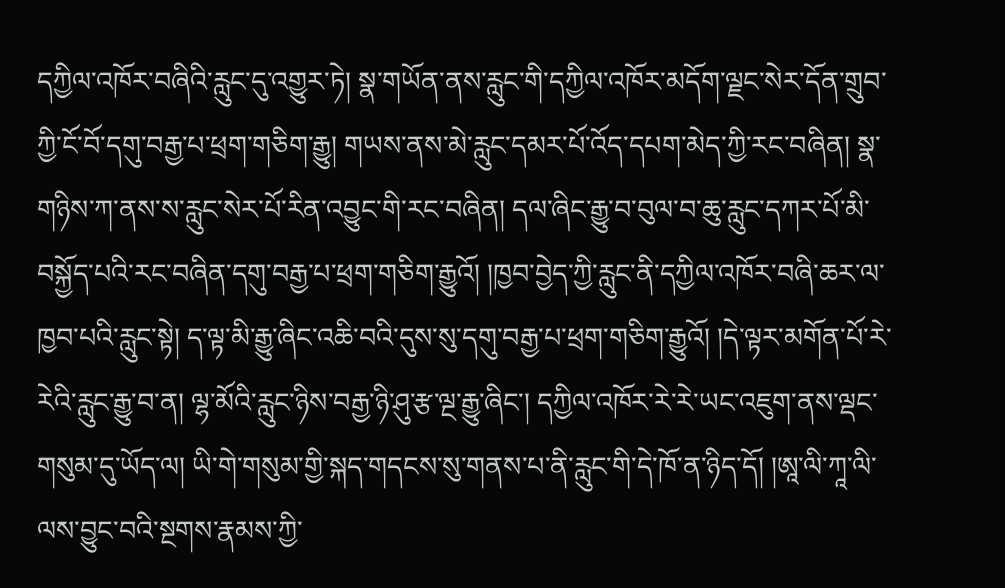དཀྱིལ་འཁོར་བཞིའི་རླུང་དུ་འགྱུར་ཏེ། སྣ་གཡོན་ནས་རླུང་གི་དཀྱིལ་འཁོར་མདོག་ལྗང་སེར་དོན་གྲུབ་ཀྱི་ངོ་བོ་དགུ་བརྒྱ་པ་ཕྲག་གཅིག་རྒྱུ། གཡས་ནས་མེ་རླུང་དམར་པོ་འོད་དཔག་མེད་ཀྱི་རང་བཞིན། སྣ་གཉིས་ཀ་ནས་ས་རླུང་སེར་པོ་རིན་འབྱུང་གི་རང་བཞིན། དལ་ཞིང་རྒྱུ་བ་བུལ་བ་ཆུ་རླུང་དཀར་པོ་མི་བསྐྱོད་པའི་རང་བཞིན་དགུ་བརྒྱ་པ་ཕྲག་གཅིག་རྒྱུའོ། །ཁྱབ་བྱེད་ཀྱི་རླུང་ནི་དཀྱིལ་འཁོར་བཞི་ཆར་ལ་ཁྱབ་པའི་རླུང་སྟེ། ད་ལྟ་མི་རྒྱུ་ཞིང་འཆི་བའི་དུས་སུ་དགུ་བརྒྱ་པ་ཕྲག་གཅིག་རྒྱུའོ། །དེ་ལྟར་མགོན་པོ་རེ་རེའི་རླུང་རྒྱུ་བ་ན། ལྷ་མོའི་རླུང་ཉིས་བརྒྱ་ཉི་ཤུ་རྩ་ལྔ་རྒྱུ་ཞིང་། དཀྱིལ་འཁོར་རེ་རེ་ཡང་འཇུག་ནས་ལྡང་གསུམ་དུ་ཡོད་ལ། ཡི་གེ་གསུམ་གྱི་སྐད་གདངས་སུ་གནས་པ་ནི་རླུང་གི་དེ་ཁོ་ན་ཉིད་དོ། །ཨཱ་ལི་ཀཱ་ལི་ལས་བྱུང་བའི་སྔགས་རྣམས་ཀྱི་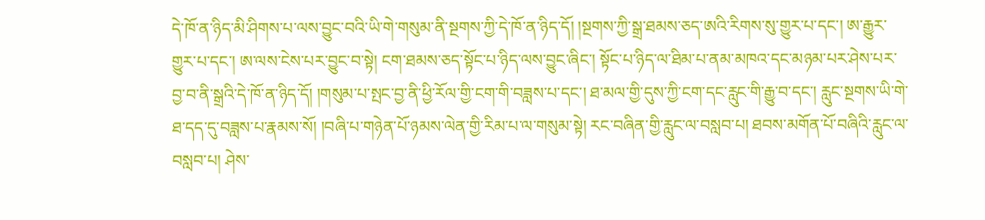དེ་ཁོ་ན་ཉིད་མི་ཤིགས་པ་ལས་བྱུང་བའི་ཡི་གེ་གསུམ་ནི་སྔགས་ཀྱི་དེ་ཁོ་ན་ཉིད་དོ། །སྔགས་ཀྱི་སྒྲ་ཐམས་ཅད་ཨའི་རིགས་སུ་གྱུར་པ་དང་། ཨ་རྒྱུར་གྱུར་པ་དང་། ཨ་ལས་ངེས་པར་བྱུང་བ་སྟེ། ངག་ཐམས་ཅད་སྟོང་པ་ཉིད་ལས་བྱུང་ཞིང་། སྟོང་པ་ཉིད་ལ་ཐིམ་པ་ནམ་མཁའ་དང་མཉམ་པར་ཤེས་པར་བྱ་བ་ནི་སྒྲའི་དེ་ཁོ་ན་ཉིད་དོ། །གསུམ་པ་སྤང་བྱ་ནི་ཕྱི་རོལ་གྱི་ངག་གི་བཟླས་པ་དང་། ཐ་མལ་གྱི་དུས་ཀྱི་ངག་དང་རླུང་གི་རྒྱུ་བ་དང་། རླུང་སྔགས་ཡི་གེ་ཐ་དད་དུ་བཟླས་པ་རྣམས་སོ། །བཞི་པ་གཉེན་པོ་ཉམས་ལེན་གྱི་རིམ་པ་ལ་གསུམ་སྟེ། རང་བཞིན་གྱི་རླུང་ལ་བསླབ་པ། ཐབས་མགོན་པོ་བཞིའི་རླུང་ལ་བསླབ་པ། ཤེས་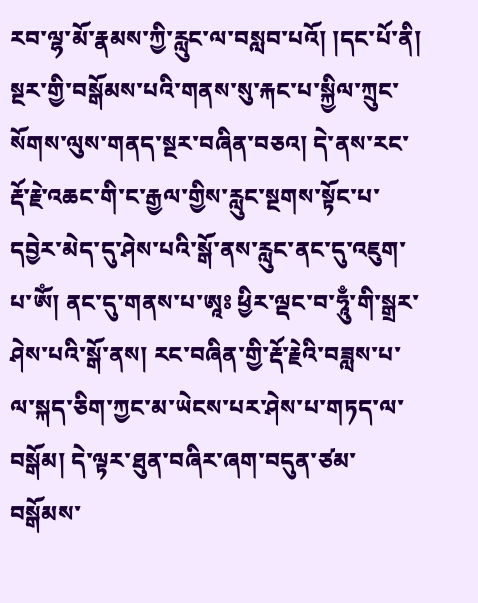རབ་ལྷ་མོ་རྣམས་ཀྱི་རླུང་ལ་བསླབ་པའོ། །དང་པོ་ནི། སྔར་གྱི་བསྒོམས་པའི་གནས་སུ་རྐང་པ་སྐྱིལ་ཀྲུང་སོགས་ལུས་གནད་སྔར་བཞིན་བཅའ། དེ་ནས་རང་རྡོ་རྗེ་འཆང་གི་ང་རྒྱལ་གྱིས་རླུང་སྔགས་སྟོང་པ་དབྱེར་མེད་དུ་ཤེས་པའི་སྒོ་ནས་རླུང་ནང་དུ་འཇུག་པ་ཨོཾ། ནང་དུ་གནས་པ་ཨཱཿ ཕྱིར་ལྡང་བ་ཧཱུྃ་གི་སྒྲར་ཤེས་པའི་སྒོ་ནས། རང་བཞིན་གྱི་རྡོ་རྗེའི་བཟླས་པ་ལ་སྐད་ཅིག་ཀྱང་མ་ཡེངས་པར་ཤེས་པ་གཏད་ལ་བསྒོམ། དེ་ལྟར་ཐུན་བཞིར་ཞག་བདུན་ཙམ་བསྒོམས་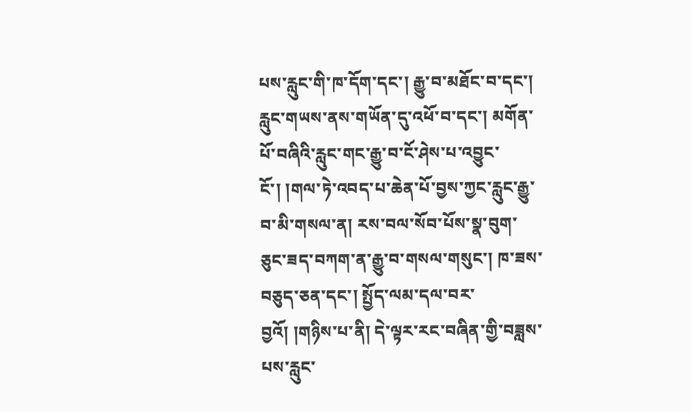པས་རླུང་གི་ཁ་དོག་དང་། རྒྱུ་བ་མཐོང་བ་དང་། རླུང་གཡས་ནས་གཡོན་དུ་འཕོ་བ་དང་། མགོན་པོ་བཞིའི་རླུང་གང་རྒྱུ་བ་ངོ་ཤེས་པ་འབྱུང་ངོ་། །གལ་ཏེ་འབད་པ་ཆེན་པོ་བྱས་ཀྱང་རླུང་རྒྱུ་བ་མི་གསལ་ན། རས་བལ་སོབ་པོས་སྣ་བུག་ཅུང་ཟད་བཀག་ན་རྒྱུ་བ་གསལ་གསུང་། ཁ་ཟས་བཅུད་ཅན་དང་། སྤྱོད་ལམ་དལ་བར་བྱའོ། །གཉིས་པ་ནི། དེ་ལྟར་རང་བཞིན་གྱི་བཟླས་པས་རླུང་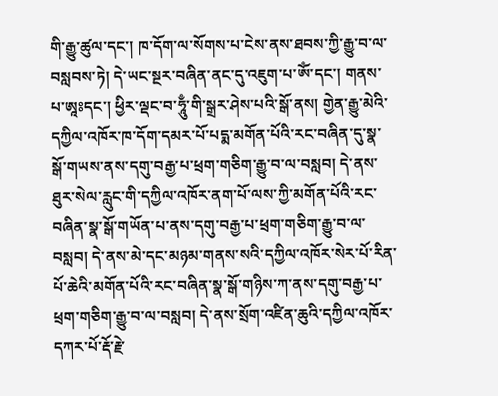གི་རྒྱུ་ཚུལ་དང་། ཁ་དོག་ལ་སོགས་པ་ངེས་ནས་ཐབས་ཀྱི་རྒྱུ་བ་ལ་བསླབས་ཏེ། དེ་ཡང་སྔར་བཞིན་ནང་དུ་འཇུག་པ་ཨོཾ་དང་། གནས་པ་ཨཱཿདང་། ཕྱིར་ལྡང་བ་ཧཱུྃ་གི་སྒྲར་ཤེས་པའི་སྒོ་ནས། གྱེན་རྒྱུ་མེའི་དཀྱིལ་འཁོར་ཁ་དོག་དམར་པོ་པདྨ་མགོན་པོའི་རང་བཞིན་དུ་སྣ་སྒོ་གཡས་ནས་དགུ་བརྒྱ་པ་ཕྲག་གཅིག་རྒྱུ་བ་ལ་བསླབ། དེ་ནས་ཐུར་སེལ་རླུང་གི་དཀྱིལ་འཁོར་ནག་པོ་ལས་ཀྱི་མགོན་པོའི་རང་བཞིན་སྣ་སྒོ་གཡོན་པ་ནས་དགུ་བརྒྱ་པ་ཕྲག་གཅིག་རྒྱུ་བ་ལ་བསླབ། དེ་ནས་མེ་དང་མཉམ་གནས་སའི་དཀྱིལ་འཁོར་སེར་པོ་རིན་པོ་ཆེའི་མགོན་པོའི་རང་བཞིན་སྣ་སྒོ་གཉིས་ཀ་ནས་དགུ་བརྒྱ་པ་ཕྲག་གཅིག་རྒྱུ་བ་ལ་བསླབ། དེ་ནས་སྲོག་འཛིན་ཆུའི་དཀྱིལ་འཁོར་དཀར་པོ་རྡོ་རྗེ་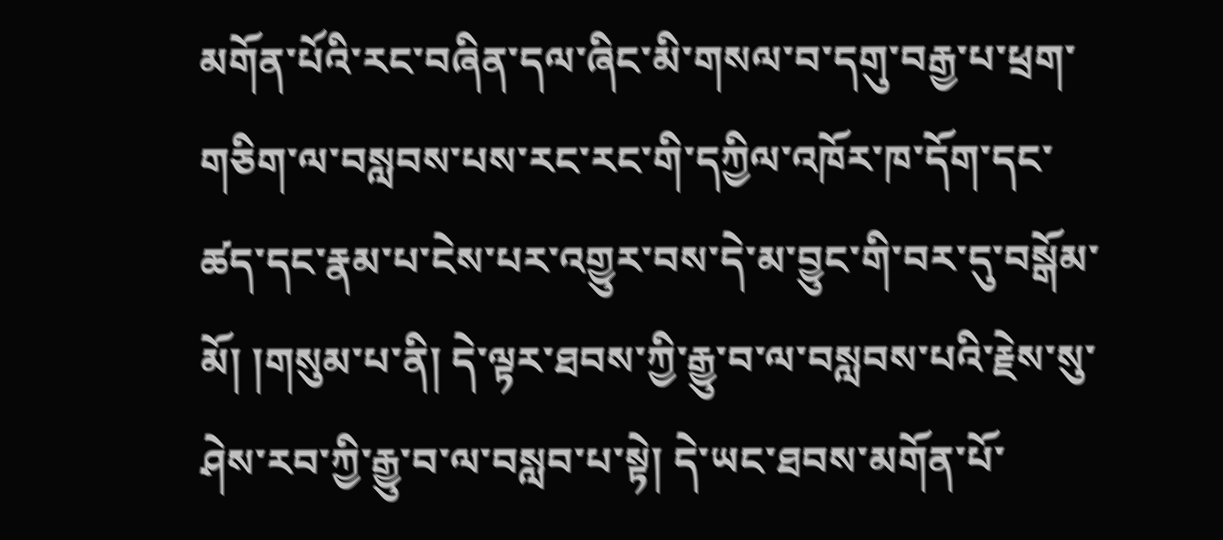མགོན་པོའི་རང་བཞིན་དལ་ཞིང་མི་གསལ་བ་དགུ་བརྒྱ་པ་ཕྲག་གཅིག་ལ་བསླབས་པས་རང་རང་གི་དཀྱིལ་འཁོར་ཁ་དོག་དང་ཚད་དང་རྣམ་པ་ངེས་པར་འགྱུར་བས་དེ་མ་བྱུང་གི་བར་དུ་བསྒོམ་མོ། །གསུམ་པ་ནི། དེ་ལྟར་ཐབས་ཀྱི་རྒྱུ་བ་ལ་བསླབས་པའི་རྗེས་སུ་ཤེས་རབ་ཀྱི་རྒྱུ་བ་ལ་བསླབ་པ་སྟེ། དེ་ཡང་ཐབས་མགོན་པོ་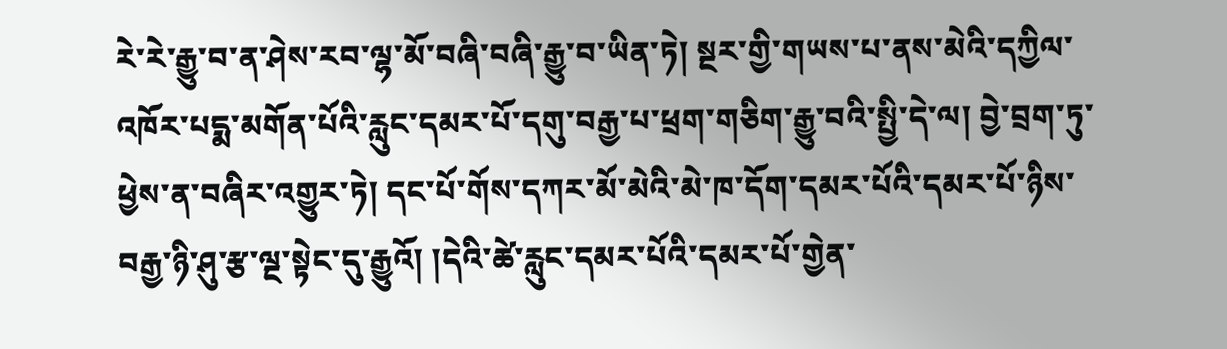རེ་རེ་རྒྱུ་བ་ན་ཤེས་རབ་ལྷ་མོ་བཞི་བཞི་རྒྱུ་བ་ཡིན་ཏེ། སྔར་གྱི་གཡས་པ་ནས་མེའི་དཀྱིལ་འཁོར་པདྨ་མགོན་པོའི་རླུང་དམར་པོ་དགུ་བརྒྱ་པ་ཕྲག་གཅིག་རྒྱུ་བའི་སྤྱི་དེ་ལ། བྱེ་བྲག་ཏུ་ཕྱེས་ན་བཞིར་འགྱུར་ཏེ། དང་པོ་གོས་དཀར་མོ་མེའི་མེ་ཁ་དོག་དམར་པོའི་དམར་པོ་ཉིས་བརྒྱ་ཉི་ཤུ་རྩ་ལྔ་སྟེང་དུ་རྒྱུའོ། །དེའི་ཚེ་རླུང་དམར་པོའི་དམར་པོ་གྱེན་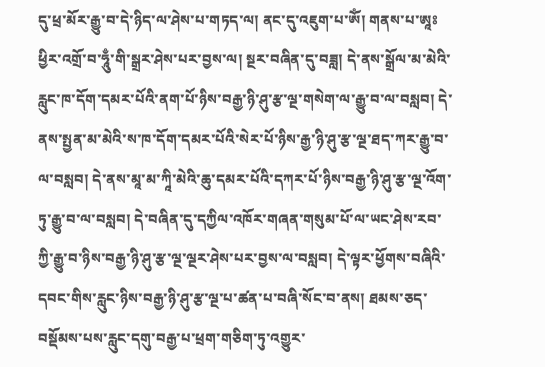དུ་ཕྲ་མོར་རྒྱུ་བ་དེ་ཉིད་ལ་ཤེས་པ་གཏད་ལ། ནང་དུ་འཇུག་པ་ཨོཾ། གནས་པ་ཨཱཿ ཕྱིར་འགྲོ་བ་ཧཱུྃ་གི་སྒྲར་ཤེས་པར་བྱས་ལ། སྔར་བཞིན་དུ་བཟླ། དེ་ནས་སྒྲོལ་མ་མེའི་རླུང་ཁ་དོག་དམར་པོའི་ནག་པོ་ཉིས་བརྒྱ་ཉི་ཤུ་རྩ་ལྔ་གསེག་ལ་རྒྱུ་བ་ལ་བསླབ། དེ་ནས་སྤྱན་མ་མེའི་ས་ཁ་དོག་དམར་པོའི་སེར་པོ་ཉིས་རྒྱ་ཉི་ཤུ་རྩ་ལྔ་ཐད་ཀར་རྒྱུ་བ་ལ་བསླབ། དེ་ནས་མཱ་མ་ཀཱི་མེའི་ཆུ་དམར་པོའི་དཀར་པོ་ཉིས་བརྒྱ་ཉི་ཤུ་རྩ་ལྔ་འོག་ཏུ་རྒྱུ་བ་ལ་བསླབ། དེ་བཞིན་དུ་དཀྱིལ་འཁོར་གཞན་གསུམ་པོ་ལ་ཡང་ཤེས་རབ་ཀྱི་རྒྱུ་བ་ཉིས་བརྒྱ་ཉི་ཤུ་རྩ་ལྔ་ལྔར་ཤེས་པར་བྱས་ལ་བསླབ། དེ་ལྟར་ཕྱོགས་བཞིའི་དབང་གིས་རླུང་ཉིས་བརྒྱ་ཉི་ཤུ་རྩ་ལྔ་པ་ཚན་པ་བཞི་སོང་བ་ནས། ཐམས་ཅད་བསྡོམས་པས་རླུང་དགུ་བརྒྱ་པ་ཕྲག་གཅིག་ཏུ་འགྱུར་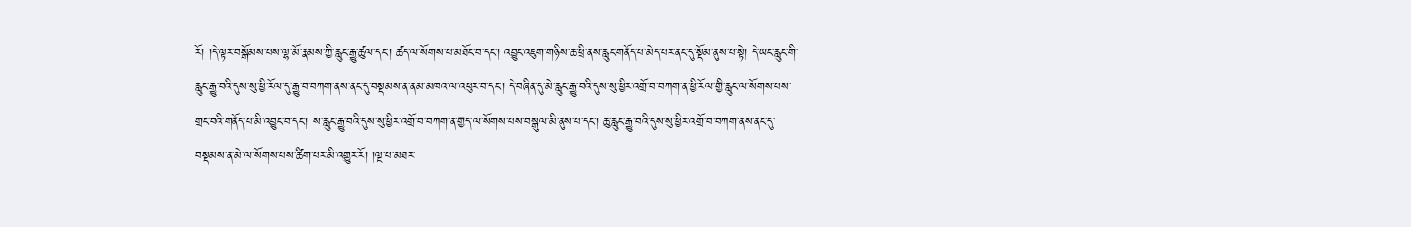རོ། །དེ་ལྟར་བསྒོམས་པས་ལྷ་མོ་རྣམས་ཀྱི་རླུང་རྒྱུ་ཚུལ་དང་། ཚད་ལ་སོགས་པ་མཐོང་བ་དང་། འབྱུང་འཇུག་གཉིས་ཆ་ཕྲི་ནས་རླུང་གནོད་པ་མེད་པར་ནང་དུ་སྡོམ་ནུས་པ་སྟེ། དེ་ཡང་རླུང་གི་རླུང་རྒྱུ་བའི་དུས་སུ་ཕྱི་རོལ་དུ་རྒྱུ་བ་བཀག་ནས་ནང་དུ་བསྡམས་ན་ནམ་མཁའ་ལ་འཕུར་བ་དང་། དེ་བཞིན་དུ་མེ་རླུང་རྒྱུ་བའི་དུས་སུ་ཕྱིར་འགྲོ་བ་བཀག་ན་ཕྱི་རོལ་གྱི་རླུང་ལ་སོགས་པས་གྲང་བའི་གནོད་པ་མི་འབྱུང་བ་དང་། ས་རླུང་རྒྱུ་བའི་དུས་སུ་ཕྱིར་འགྲོ་བ་བཀག་ན་གྱད་ལ་སོགས་པས་བསྒུལ་མི་ནུས་པ་དང་། ཆུ་རླུང་རྒྱུ་བའི་དུས་སུ་ཕྱིར་འགྲོ་བ་བཀག་ནས་ནང་དུ་བསྡམས་ན་མེ་ལ་སོགས་པས་ཚིག་པར་མི་འགྱུར་རོ། །ལྔ་པ་མཐར་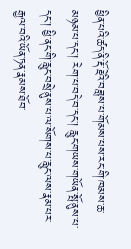ཕྱིན་པའི་ཚད་ནི་རྡོ་རྗེའི་བཟླས་པ་གོམས་པས་རང་གི་ཁམས་ཆ་མཉམ་པ་དང་། རེག་པ་བདེ་བ་དང་། རླུང་གཡས་གཡོན་སྤོ་ནུས་པ་དང་། ཕྱི་ནང་གི་རླུང་བསྲེ་ནུས་པ་ལ་སོགས་པ་རླུང་ལས་རྣམ་པར་རྒྱལ་བའི་ཡོན་ཏན་རྣམས་ཐོབ་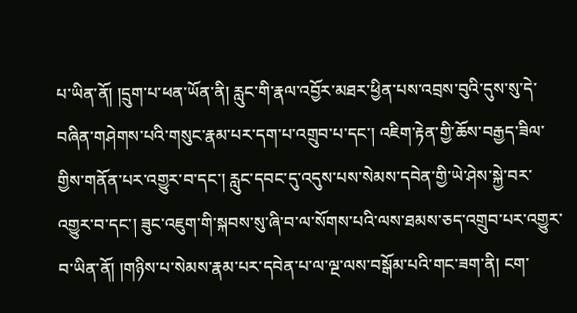པ་ཡིན་ནོ། །དྲུག་པ་ཕན་ཡོན་ནི། རླུང་གི་རྣལ་འབྱོར་མཐར་ཕྱིན་པས་འབྲས་བུའི་དུས་སུ་དེ་བཞིན་གཤེགས་པའི་གསུང་རྣམ་པར་དག་པ་འགྲུབ་པ་དང་། འཇིག་རྟེན་གྱི་ཆོས་བརྒྱད་ཟིལ་གྱིས་གནོན་པར་འགྱུར་བ་དང་། རླུང་དབང་དུ་འདུས་པས་སེམས་དབེན་གྱི་ཡེ་ཤེས་སྐྱེ་བར་འགྱུར་བ་དང་། ཟུང་འཇུག་གི་སྐབས་སུ་ཞི་བ་ལ་སོགས་པའི་ལས་ཐམས་ཅད་འགྲུབ་པར་འགྱུར་བ་ཡིན་ནོ། །གཉིས་པ་སེམས་རྣམ་པར་དབེན་པ་ལ་ལྔ་ལས་བསྒོམ་པའི་གང་ཟག་ནི། ངག་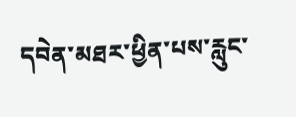དབེན་མཐར་ཕྱིན་པས་རླུང་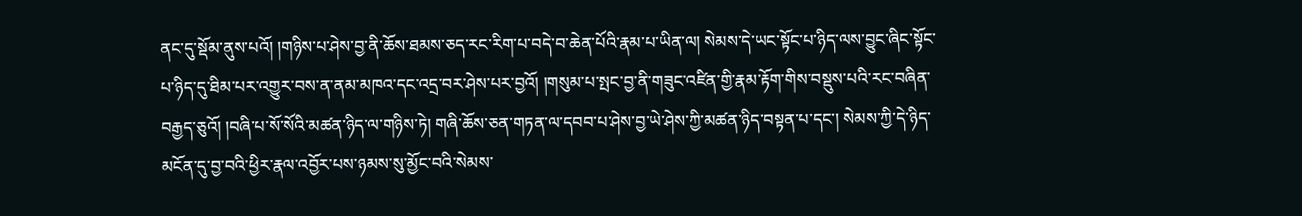ནང་དུ་སྡོམ་ནུས་པའོ། །གཉིས་པ་ཤེས་བྱ་ནི་ཆོས་ཐམས་ཅད་རང་རིག་པ་བདེ་བ་ཆེན་པོའི་རྣམ་པ་ཡིན་ལ། སེམས་དེ་ཡང་སྟོང་པ་ཉིད་ལས་བྱུང་ཞིང་སྟོང་པ་ཉིད་དུ་ཐིམ་པར་འགྱུར་བས་ན་ནམ་མཁའ་དང་འདྲ་བར་ཤེས་པར་བྱའོ། །གསུམ་པ་སྤང་བྱ་ནི་གཟུང་འཛིན་གྱི་རྣམ་རྟོག་གིས་བསྡུས་པའི་རང་བཞིན་བརྒྱད་ཅུའོ། །བཞི་པ་སོ་སོའི་མཚན་ཉིད་ལ་གཉིས་ཏེ། གཞི་ཆོས་ཅན་གཏན་ལ་དབབ་པ་ཤེས་བྱ་ཡེ་ཤེས་ཀྱི་མཚན་ཉིད་བསྟན་པ་དང་། སེམས་ཀྱི་དེ་ཉིད་མངོན་དུ་བྱ་བའི་ཕྱིར་རྣལ་འབྱོར་པས་ཉམས་སུ་མྱོང་བའི་སེམས་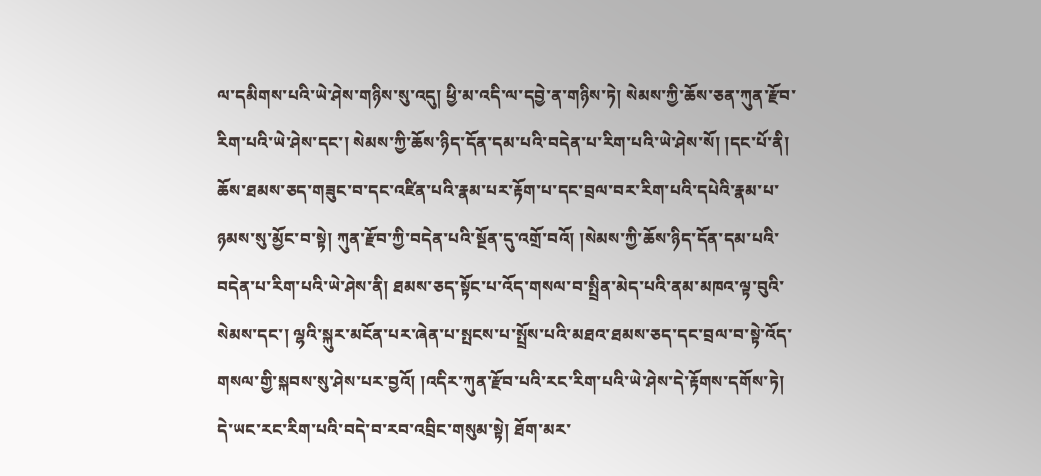ལ་དམིགས་པའི་ཡེ་ཤེས་གཉིས་སུ་འདུ། ཕྱི་མ་འདི་ལ་དབྱེ་ན་གཉིས་ཏེ། སེམས་ཀྱི་ཆོས་ཅན་ཀུན་རྫོབ་རིག་པའི་ཡེ་ཤེས་དང་། སེམས་ཀྱི་ཆོས་ཉིད་དོན་དམ་པའི་བདེན་པ་རིག་པའི་ཡེ་ཤེས་སོ། །དང་པོ་ནི། ཆོས་ཐམས་ཅད་གཟུང་བ་དང་འཛིན་པའི་རྣམ་པར་རྟོག་པ་དང་བྲལ་བར་རིག་པའི་དཔེའི་རྣམ་པ་ཉམས་སུ་མྱོང་བ་སྟེ། ཀུན་རྫོབ་ཀྱི་བདེན་པའི་སྔོན་དུ་འགྲོ་བའོ། །སེམས་ཀྱི་ཆོས་ཉིད་དོན་དམ་པའི་བདེན་པ་རིག་པའི་ཡེ་ཤེས་ནི། ཐམས་ཅད་སྟོང་པ་འོད་གསལ་བ་སྤྲིན་མེད་པའི་ནམ་མཁའ་ལྟ་བུའི་སེམས་དང་། ལྷའི་སྐུར་མངོན་པར་ཞེན་པ་སྤངས་པ་སྤྲོས་པའི་མཐའ་ཐམས་ཅད་དང་བྲལ་བ་སྟེ་འོད་གསལ་གྱི་སྐབས་སུ་ཤེས་པར་བྱའོ། །འདིར་ཀུན་རྫོབ་པའི་རང་རིག་པའི་ཡེ་ཤེས་དེ་རྟོགས་དགོས་ཏེ། དེ་ཡང་རང་རིག་པའི་བདེ་བ་རབ་འབྲིང་གསུམ་སྟེ། ཐོག་མར་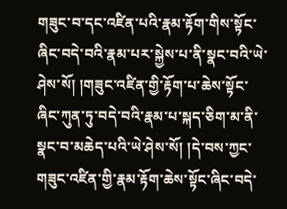གཟུང་བ་དང་འཛིན་པའི་རྣམ་རྟོག་གིས་སྟོང་ཞིང་བདེ་བའི་རྣམ་པར་སྐྱེས་པ་ནི་སྣང་བའི་ཡེ་ཤེས་སོ། །གཟུང་འཛིན་གྱི་རྟོག་པ་ཆེས་སྟོང་ཞིང་ཀུན་ཏུ་བདེ་བའི་རྣམ་པ་སྐད་ཅིག་མ་ནི་སྣང་བ་མཆེད་པའི་ཡེ་ཤེས་སོ། །དེ་བས་ཀྱང་གཟུང་འཛིན་གྱི་རྣམ་རྟོག་ཆེས་སྟོང་ཞིང་བདེ་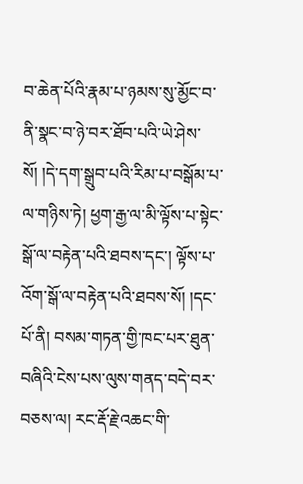བ་ཆེན་པོའི་རྣམ་པ་ཉམས་སུ་མྱོང་བ་ནི་སྣང་བ་ཉེ་བར་ཐོབ་པའི་ཡེ་ཤེས་སོ། །དེ་དག་སྒྲུབ་པའི་རིམ་པ་བསྒོམ་པ་ལ་གཉིས་ཏེ། ཕྱག་རྒྱ་ལ་མི་ལྟོས་པ་སྟེང་སྒོ་ལ་བརྟེན་པའི་ཐབས་དང་། ལྟོས་པ་འོག་སྒོ་ལ་བརྟེན་པའི་ཐབས་སོ། །དང་པོ་ནི། བསམ་གཏན་གྱི་ཁང་པར་ཐུན་བཞིའི་ངེས་པས་ལུས་གནད་བདེ་བར་བཅས་ལ། རང་རྡོ་རྗེ་འཆང་གི་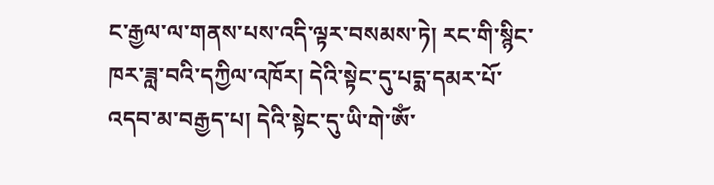ང་རྒྱལ་ལ་གནས་པས་འདི་ལྟར་བསམས་ཏེ། རང་གི་སྙིང་ཁར་ཟླ་བའི་དཀྱིལ་འཁོར། དེའི་སྟེང་དུ་པདྨ་དམར་པོ་འདབ་མ་བརྒྱད་པ། དེའི་སྟེང་དུ་ཡི་གེ་ཨོཾ་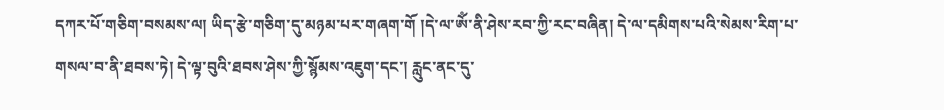དཀར་པོ་གཅིག་བསམས་ལ། ཡིད་རྩེ་གཅིག་དུ་མཉམ་པར་གཞག་གོ །དེ་ལ་ཨོཾ་ནི་ཤེས་རབ་ཀྱི་རང་བཞིན། དེ་ལ་དམིགས་པའི་སེམས་རིག་པ་གསལ་བ་ནི་ཐབས་ཏེ། དེ་ལྟ་བུའི་ཐབས་ཤེས་ཀྱི་སྙོམས་འཇུག་དང་། རླུང་ནང་དུ་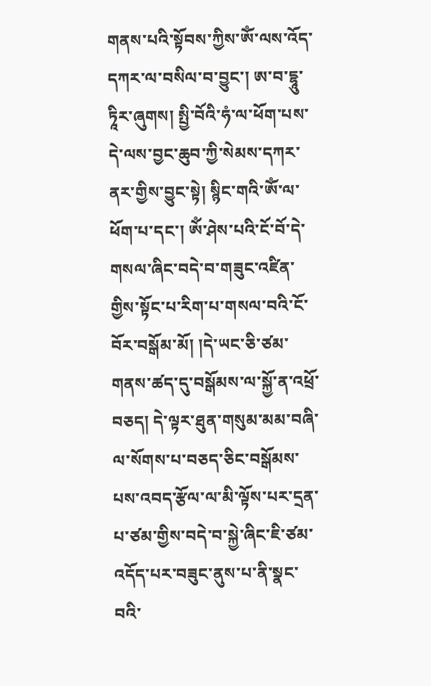གནས་པའི་སྟོབས་ཀྱིས་ཨོཾ་ལས་འོད་དཀར་ལ་བསིལ་བ་བྱུང་། ཨ་བ་དྷཱུ་ཏཱིར་ཞུགས། སྤྱི་བོའི་ཧཾ་ལ་ཕོག་པས་དེ་ལས་བྱང་ཆུབ་ཀྱི་སེམས་དཀར་ནར་གྱིས་བྱུང་སྟེ། སྙིང་གའི་ཨོཾ་ལ་ཕོག་པ་དང་། ཨོཾ་ཤེས་པའི་ངོ་བོ་དེ་གསལ་ཞིང་བདེ་བ་གཟུང་འཛིན་གྱིས་སྟོང་པ་རིག་པ་གསལ་བའི་ངོ་བོར་བསྒོམ་མོ། །དེ་ཡང་ཅི་ཙམ་གནས་ཚད་དུ་བསྒོམས་ལ་སྐྱོ་ན་འཕྲོ་བཅད། དེ་ལྟར་ཐུན་གསུམ་མམ་བཞི་ལ་སོགས་པ་བཅད་ཅིང་བསྒོམས་པས་འབད་རྩོལ་ལ་མི་ལྟོས་པར་དྲན་པ་ཙམ་གྱིས་བདེ་བ་སྐྱེ་ཞིང་ཇི་ཙམ་འདོད་པར་བཟུང་ནུས་པ་ནི་སྣང་བའི་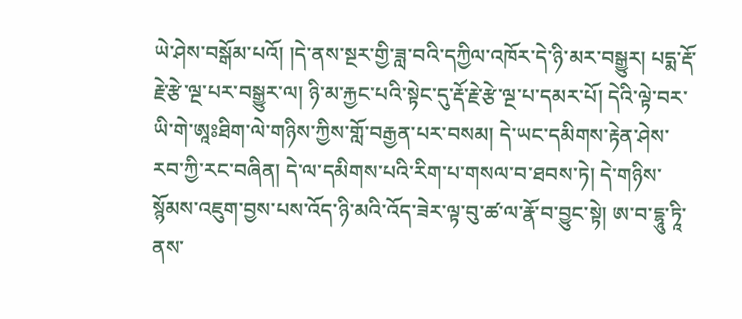ཡེ་ཤེས་བསྒོམ་པའོ། །དེ་ནས་སྔར་གྱི་ཟླ་བའི་དཀྱིལ་འཁོར་དེ་ཉི་མར་བསྒྱུར། པདྨ་རྡོ་རྗེ་རྩེ་ལྔ་པར་བསྒྱུར་ལ། ཉི་མ་རྐྱང་པའི་སྟེང་དུ་རྡོ་རྗེ་རྩེ་ལྔ་པ་དམར་པོ། དེའི་ལྟེ་བར་ཡི་གེ་ཨཱཿཐིག་ལེ་གཉིས་ཀྱིས་གློ་བརྒྱན་པར་བསམ། དེ་ཡང་དམིགས་རྟེན་ཤེས་རབ་ཀྱི་རང་བཞིན། དེ་ལ་དམིགས་པའི་རིག་པ་གསལ་བ་ཐབས་ཏེ། དེ་གཉིས་སྙོམས་འཇུག་བྱས་པས་འོད་ཉི་མའི་འོད་ཟེར་ལྟ་བུ་ཚ་ལ་རྣོ་བ་བྱུང་སྟེ། ཨ་བ་དྷཱུ་ཏཱི་ནས་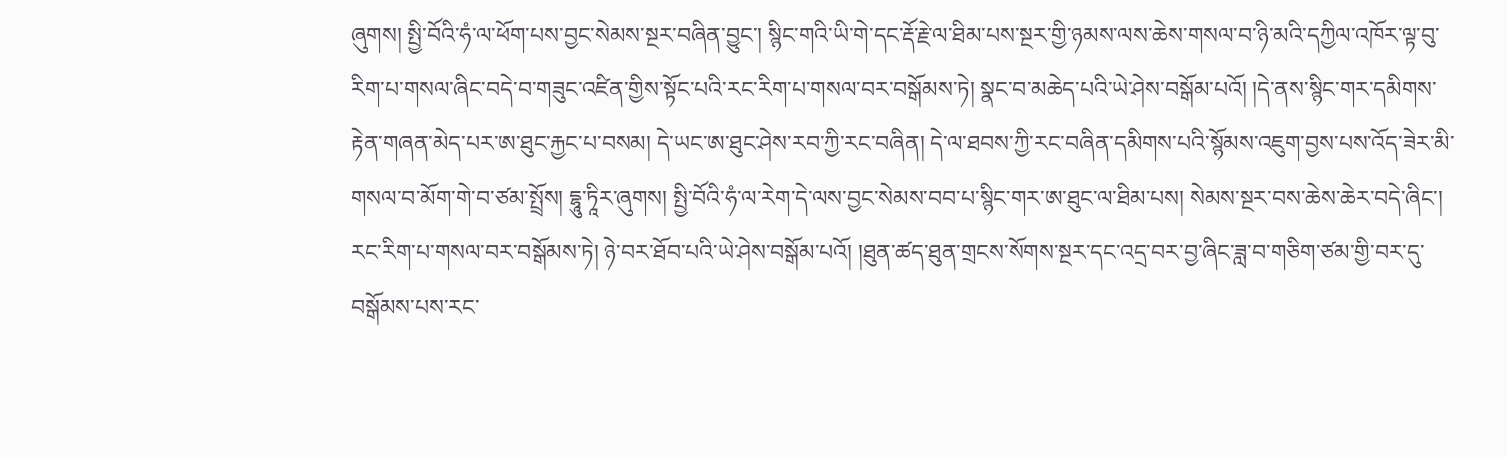ཞུགས། སྤྱི་བོའི་ཧཾ་ལ་ཕོག་པས་བྱང་སེམས་སྔར་བཞིན་བྱུང་། སྙིང་གའི་ཡི་གེ་དང་རྡོ་རྗེ་ལ་ཐིམ་པས་སྔར་གྱི་ཉམས་ལས་ཆེས་གསལ་བ་ཉི་མའི་དཀྱིལ་འཁོར་ལྟ་བུ་རིག་པ་གསལ་ཞིང་བདེ་བ་གཟུང་འཛིན་གྱིས་སྟོང་པའི་རང་རིག་པ་གསལ་བར་བསྒོམས་ཏེ། སྣང་བ་མཆེད་པའི་ཡེ་ཤེས་བསྒོམ་པའོ། །དེ་ནས་སྙིང་གར་དམིགས་རྟེན་གཞན་མེད་པར་ཨ་ཐུང་རྐྱང་པ་བསམ། དེ་ཡང་ཨ་ཐུང་ཤེས་རབ་ཀྱི་རང་བཞིན། དེ་ལ་ཐབས་ཀྱི་རང་བཞིན་དམིགས་པའི་སྙོམས་འཇུག་བྱས་པས་འོད་ཟེར་མི་གསལ་བ་མོག་གེ་བ་ཙམ་སྤྲོས། དྷཱུ་ཏཱིར་ཞུགས། སྤྱི་བོའི་ཧཾ་ལ་རེག་དེ་ལས་བྱང་སེམས་བབ་པ་སྙིང་གར་ཨ་ཐུང་ལ་ཐིམ་པས། སེམས་སྔར་བས་ཆེས་ཆེར་བདེ་ཞིང་། རང་རིག་པ་གསལ་བར་བསྒོམས་ཏེ། ཉེ་བར་ཐོབ་པའི་ཡེ་ཤེས་བསྒོམ་པའོ། །ཐུན་ཚད་ཐུན་གྲངས་སོགས་སྔར་དང་འདྲ་བར་བྱ་ཞིང་ཟླ་བ་གཅིག་ཙམ་གྱི་བར་དུ་བསྒོམས་པས་རང་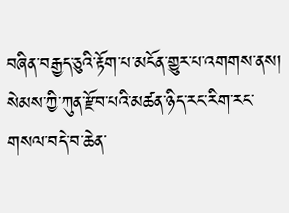བཞིན་བརྒྱད་ཅུའི་རྟོག་པ་མངོན་གྱུར་པ་འགགས་ནས། སེམས་ཀྱི་ཀུན་རྫོབ་པའི་མཚན་ཉིད་རང་རིག་རང་གསལ་བདེ་བ་ཆེན་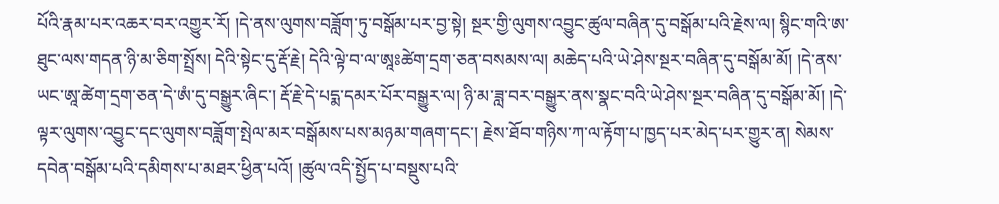པོའི་རྣམ་པར་འཆར་བར་འགྱུར་རོ། །དེ་ནས་ལུགས་བཟློག་ཏུ་བསྒོམ་པར་བྱ་སྟེ། སྔར་གྱི་ལུགས་འབྱུང་ཚུལ་བཞིན་དུ་བསྒོམ་པའི་རྗེས་ལ། སྙིང་གའི་ཨ་ཐུང་ལས་གདན་ཉི་མ་ཅིག་སྤྲོས། དེའི་སྟེང་དུ་རྡོ་རྗེ། དེའི་ལྟེ་བ་ལ་ཨཱཿཚེག་དྲག་ཅན་བསམས་ལ། མཆེད་པའི་ཡེ་ཤེས་སྔར་བཞིན་དུ་བསྒོམ་མོ། །དེ་ནས་ཡང་ཨཱ་ཚེག་དྲག་ཅན་དེ་ཨཾ་དུ་བསྒྱུར་ཞིང་། རྡོ་རྗེ་དེ་པདྨ་དམར་པོར་བསྒྱུར་ལ། ཉི་མ་ཟླ་བར་བསྒྱུར་ནས་སྣང་བའི་ཡེ་ཤེས་སྔར་བཞིན་དུ་བསྒོམ་མོ། །དེ་ལྟར་ལུགས་འབྱུང་དང་ལུགས་བཟློག་སྤེལ་མར་བསྒོམས་པས་མཉམ་གཞག་དང་། རྗེས་ཐོབ་གཉིས་ཀ་ལ་རྟོག་པ་ཁྱད་པར་མེད་པར་གྱུར་ན། སེམས་དབེན་བསྒོམ་པའི་དམིགས་པ་མཐར་ཕྱིན་པའོ། །ཚུལ་འདི་སྤྱོད་པ་བསྡུས་པའི་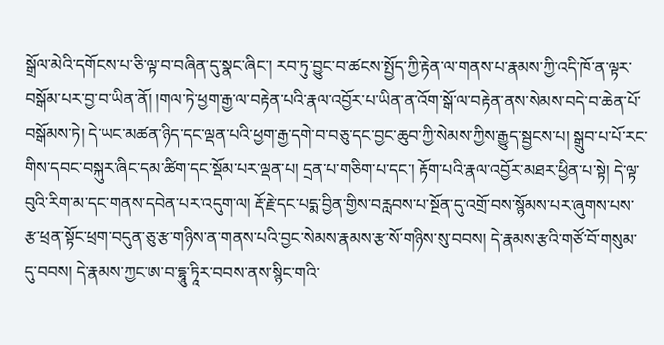སྒྲོལ་མེའི་དགོངས་པ་ཅི་ལྟ་བ་བཞིན་དུ་སྣང་ཞིང་། རབ་ཏུ་བྱུང་བ་ཚངས་སྤྱོད་ཀྱི་རྟེན་ལ་གནས་པ་རྣམས་ཀྱི་འདི་ཁོ་ན་ལྟར་བསྒོམ་པར་བྱ་བ་ཡིན་ནོ། །གལ་ཏེ་ཕྱག་རྒྱ་ལ་བརྟེན་པའི་རྣལ་འབྱོར་པ་ཡིན་ན་འོག་སྒོ་ལ་བརྟེན་ནས་སེམས་བདེ་བ་ཆེན་པོ་བསྒོམས་ཏེ། དེ་ཡང་མཚན་ཉིད་དང་ལྡན་པའི་ཕྱག་རྒྱ་དགེ་བ་བཅུ་དང་བྱང་ཆུབ་ཀྱི་སེམས་ཀྱིས་རྒྱུད་སྦྱངས་པ། སྒྲུབ་པ་པོ་རང་གིས་དབང་བསྐུར་ཞིང་དམ་ཚིག་དང་སྡོམ་པར་ལྡན་པ། དྲན་པ་གཅིག་པ་དང་། རྟོག་པའི་རྣལ་འབྱོར་མཐར་ཕྱིན་པ་སྟེ། དེ་ལྟ་བུའི་རིག་མ་དང་གནས་དབེན་པར་འདུག་ལ། རྡོ་རྗེ་དང་པདྨ་བྱིན་གྱིས་བརླབས་པ་སྔོན་དུ་འགྲོ་བས་སྙོམས་པར་ཞུགས་པས་རྩ་ཕྲན་སྟོང་ཕྲག་བདུན་ཅུ་རྩ་གཉིས་ན་གནས་པའི་བྱང་སེམས་རྣམས་རྩ་སོ་གཉིས་སུ་བབས། དེ་རྣམས་རྩའི་གཙོ་བོ་གསུམ་དུ་བབས། དེ་རྣམས་ཀྱང་ཨ་བ་དྷཱུ་ཏཱིར་བབས་ནས་སྙིང་གའི་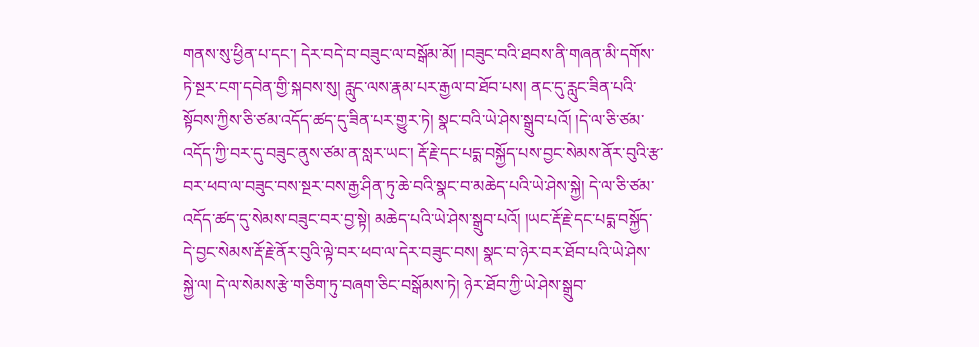གནས་སུ་ཕྱིན་པ་དང་། དེར་བདེ་བ་བཟུང་ལ་བསྒོམ་མོ། །བཟུང་བའི་ཐབས་ནི་གཞན་མི་དགོས་ཏེ་སྔར་ངག་དབེན་གྱི་སྐབས་སུ། རླུང་ལས་རྣམ་པར་རྒྱལ་བ་ཐོབ་པས། ནང་དུ་རླུང་ཟིན་པའི་སྟོབས་ཀྱིས་ཅི་ཙམ་འདོད་ཚད་དུ་ཟིན་པར་གྱུར་ཏེ། སྣང་བའི་ཡེ་ཤེས་སྒྲུབ་པའོ། །དེ་ལ་ཅི་ཙམ་འདོད་ཀྱི་བར་དུ་བཟུང་ནུས་ཙམ་ན་སླར་ཡང་། རྡོ་རྗེ་དང་པདྨ་བསྐྱོད་པས་བྱང་སེམས་ནོར་བུའི་རྩ་བར་ཕབ་ལ་བཟུང་བས་སྔར་བས་རྒྱ་ཤིན་ཏུ་ཆེ་བའི་སྣང་བ་མཆེད་པའི་ཡེ་ཤེས་སྐྱེ། དེ་ལ་ཅི་ཙམ་འདོད་ཚད་དུ་སེམས་བཟུང་བར་བྱ་སྟེ། མཆེད་པའི་ཡེ་ཤེས་སྒྲུབ་པའོ། །ཡང་རྡོ་རྗེ་དང་པདྨ་བསྐྱོད་དེ་བྱང་སེམས་རྡོ་རྗེ་ནོར་བུའི་ལྟེ་བར་ཕབ་ལ་དེར་བཟུང་བས། སྣང་བ་ཉེར་བར་ཐོབ་པའི་ཡེ་ཤེས་སྐྱེ་ལ། དེ་ལ་སེམས་རྩེ་གཅིག་ཏུ་བཞག་ཅིང་བསྒོམས་ཏེ། ཉེར་ཐོབ་ཀྱི་ཡེ་ཤེས་སྒྲུབ་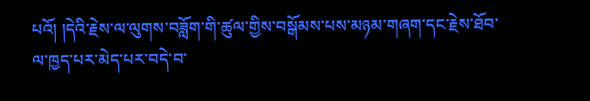པའོ། །དེའི་རྗེས་ལ་ལུགས་བཟློག་གི་ཚུལ་གྱིས་བསྒོམས་པས་མཉམ་གཞག་དང་རྗེས་ཐོབ་ལ་ཁྱད་པར་མེད་པར་བདེ་བ་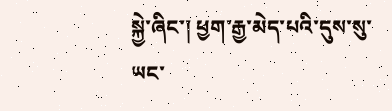སྐྱེ་ཞིང་། ཕྱག་རྒྱ་མེད་པའི་དུས་སུ་ཡང་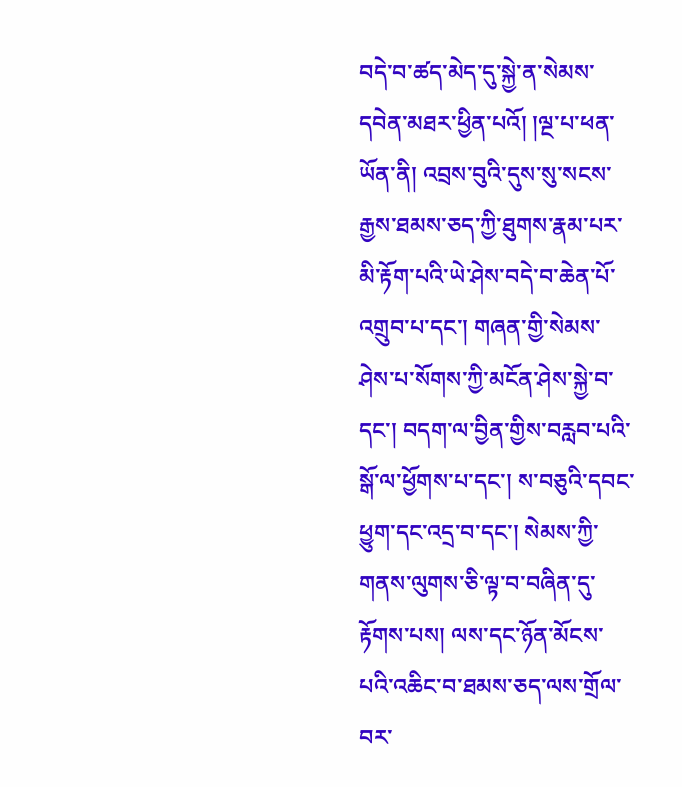བདེ་བ་ཚད་མེད་དུ་སྐྱེ་ན་སེམས་དབེན་མཐར་ཕྱིན་པའོ། །ལྔ་པ་ཕན་ཡོན་ནི། འབྲས་བུའི་དུས་སུ་སངས་རྒྱས་ཐམས་ཅད་ཀྱི་ཐུགས་རྣམ་པར་མི་རྟོག་པའི་ཡེ་ཤེས་བདེ་བ་ཆེན་པོ་འགྲུབ་པ་དང་། གཞན་གྱི་སེམས་ཤེས་པ་སོགས་ཀྱི་མངོན་ཤེས་སྐྱེ་བ་དང་། བདག་ལ་བྱིན་གྱིས་བརླབ་པའི་སྒོ་ལ་ཕྱོགས་པ་དང་། ས་བཅུའི་དབང་ཕྱུག་དང་འདྲ་བ་དང་། སེམས་ཀྱི་གནས་ལུགས་ཅི་ལྟ་བ་བཞིན་དུ་རྟོགས་པས། ལས་དང་ཉོན་མོངས་པའི་འཆིང་བ་ཐམས་ཅད་ལས་གྲོལ་བར་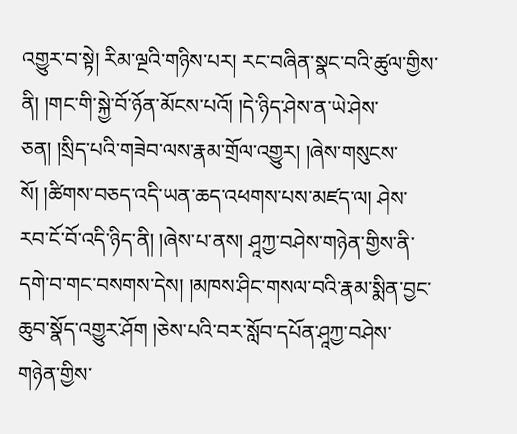འགྱུར་བ་སྟེ། རིམ་ལྔའི་གཉིས་པར། རང་བཞིན་སྣང་བའི་ཚུལ་གྱིས་ནི། །གང་གི་སྐྱེ་བོ་ཉོན་མོངས་པའོ། །དེ་ཉིད་ཤེས་ན་ཡེ་ཤེས་ཅན། །སྲིད་པའི་གཟེབ་ལས་རྣམ་གྲོལ་འགྱུར། །ཞེས་གསུངས་སོ། །ཚིགས་བཅད་འདི་ཡན་ཆད་འཕགས་པས་མཛད་ལ། ཤེས་རབ་ངོ་བོ་འདི་ཉིད་ནི། །ཞེས་པ་ནས། ཤཱཀྱ་བཤེས་གཉེན་གྱིས་ནི་དགེ་བ་གང་བསགས་དེས། །མཁས་ཤིང་གསལ་བའི་རྣམ་སྨིན་བྱང་ཆུབ་སྣོད་འགྱུར་ཤོག །ཅེས་པའི་བར་སློབ་དཔོན་ཤཱཀྱ་བཤེས་གཉེན་གྱིས་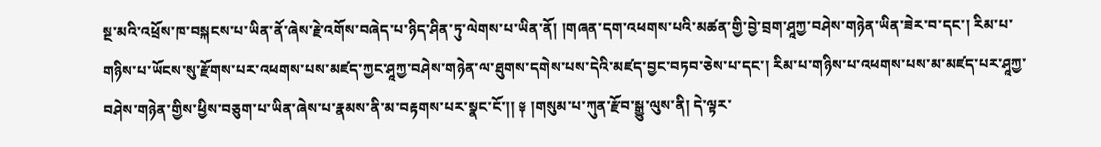སྔ་མའི་འཕྲོས་ཁ་བསྐངས་པ་ཡིན་ནོ་ཞེས་རྗེ་འགོས་བཞེད་པ་ཉིད་ཤིན་ཏུ་ལེགས་པ་ཡིན་ནོ། །གཞན་དག་འཕགས་པའི་མཚན་གྱི་བྱེ་བྲག་ཤཱཀྱ་བཤེས་གཉེན་ཡིན་ཟེར་བ་དང་། རིམ་པ་གཉིས་པ་ཡོངས་སུ་རྫོགས་པར་འཕགས་པས་མཛད་ཀྱང་ཤཱཀྱ་བཤེས་གཉེན་ལ་ཐུགས་དགེས་པས་དེའི་མཛད་བྱང་བཏབ་ཅེས་པ་དང་། རིམ་པ་གཉིས་པ་འཕགས་པས་མ་མཛད་པར་ཤཱཀྱ་བཤེས་གཉེན་གྱིས་ཕྱིས་བཅུག་པ་ཡིན་ཞེས་པ་རྣམས་ནི་མ་བརྟགས་པར་སྣང་ངོ་།། ༈ །གསུམ་པ་ཀུན་རྫོབ་སྒྱུ་ལུས་ནི། དེ་ལྟར་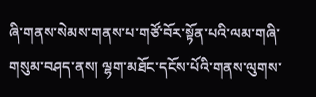ཞི་གནས་སེམས་གནས་པ་གཙོ་བོར་སྟོན་པའི་ལམ་གཞི་གསུམ་བཤད་ནས། ལྷག་མཐོང་དངོས་པོའི་གནས་ལུགས་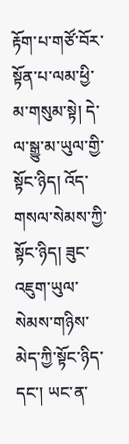རྟོག་པ་གཙོ་བོར་སྟོན་པ་ལམ་ཕྱི་མ་གསུམ་སྟེ། དེ་ལ་སྒྱུ་མ་ཡུལ་གྱི་སྟོང་ཉིད། འོད་གསལ་སེམས་ཀྱི་སྟོང་ཉིད། ཟུང་འཇུག་ཡུལ་སེམས་གཉིས་མེད་ཀྱི་སྟོང་ཉིད་དང་། ཡང་ན་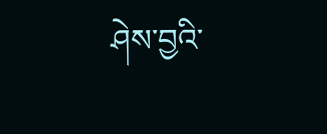ཤེས་བྱའི་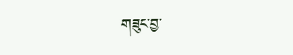གཟུང་བྱ་